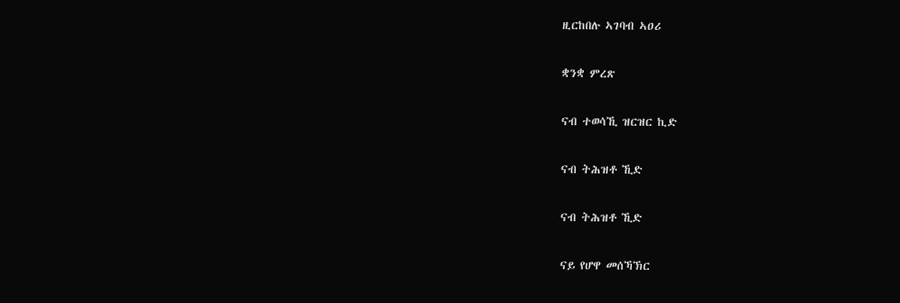ዚርከበሉ ኣገባብ ኣዐሪ

ቋንቋ ምረጽ

ናብ ተወሳኺ ዝርዝር ኪድ

ናብ ትሕዝቶ ኺድ

ናብ ትሕዝቶ ኺድ

ናይ የሆዋ መሰኻኽር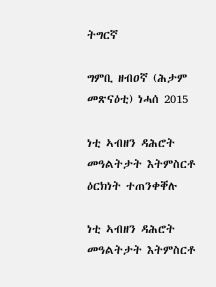ትግርኛ

ግምቢ ዘብዐኛ (ሕታም መጽናዕቲ) ነሓሰ 2015

ነቲ ኣብዘን ዳሕሮት መዓልትታት እትምስርቶ ዕርክነት ተጠንቀቐሉ

ነቲ ኣብዘን ዳሕሮት መዓልትታት እትምስርቶ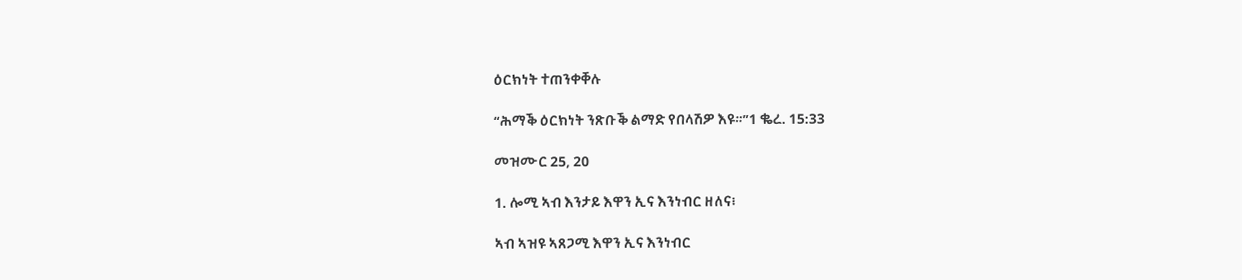ዕርክነት ተጠንቀቐሉ

“ሕማቕ ዕርክነት ንጽቡቕ ልማድ የበላሽዎ እዩ።”1 ቈረ. 15:33

መዝሙር 25, 20

1. ሎሚ ኣብ እንታይ እዋን ኢና እንነብር ዘለና፧

ኣብ ኣዝዩ ኣጸጋሚ እዋን ኢና እንነብር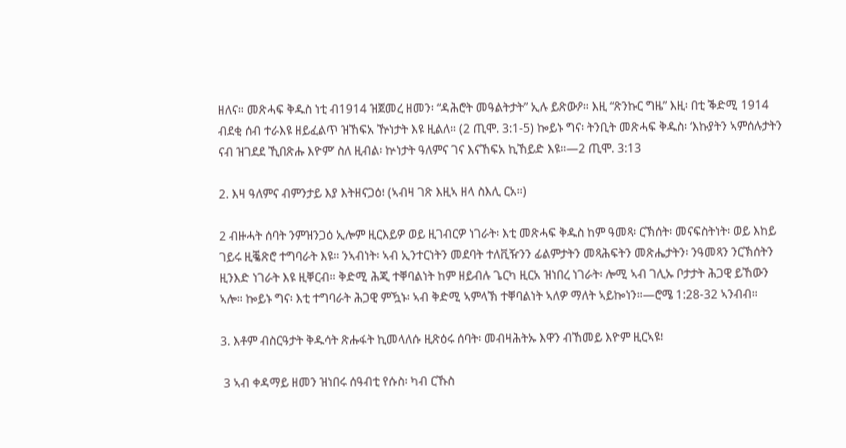ዘለና። መጽሓፍ ቅዱስ ነቲ ብ1914 ዝጀመረ ዘመን፡ “ዳሕሮት መዓልትታት” ኢሉ ይጽውዖ። እዚ “ጽንኩር ግዜ” እዚ፡ በቲ ቕድሚ 1914 ብደቂ ሰብ ተራእዩ ዘይፈልጥ ዝኸፍአ ዅነታት እዩ ዚልለ። (2 ጢሞ. 3:1-5) ኰይኑ ግና፡ ትንቢት መጽሓፍ ቅዱስ፡ ‘እኩያትን ኣምሰሉታትን ናብ ዝገደደ ኺበጽሑ እዮም’ ስለ ዚብል፡ ኵነታት ዓለምና ገና እናኸፍአ ኪኸይድ እዩ።—2 ጢሞ. 3:13

2. እዛ ዓለምና ብምንታይ እያ እትዘናጋዕ፧ (ኣብዛ ገጽ እዚኣ ዘላ ስእሊ ርአ።)

2 ብዙሓት ሰባት ንምዝንጋዕ ኢሎም ዚርእይዎ ወይ ዚገብርዎ ነገራት፡ እቲ መጽሓፍ ቅዱስ ከም ዓመጻ፡ ርኽሰት፡ መናፍስትነት፡ ወይ እከይ ገይሩ ዚቘጽሮ ተግባራት እዩ። ንኣብነት፡ ኣብ ኢንተርነትን መደባት ተለቪዥንን ፊልምታትን መጻሕፍትን መጽሔታትን፡ ንዓመጻን ንርኽሰትን ዚንእድ ነገራት እዩ ዚቐርብ። ቅድሚ ሕጂ ተቐባልነት ከም ዘይብሉ ጌርካ ዚርአ ዝነበረ ነገራት፡ ሎሚ ኣብ ገሊኡ ቦታታት ሕጋዊ ይኸውን ኣሎ። ኰይኑ ግና፡ እቲ ተግባራት ሕጋዊ ምዃኑ፡ ኣብ ቅድሚ ኣምላኽ ተቐባልነት ኣለዎ ማለት ኣይኰነን።—ሮሜ 1:28-32 ኣንብብ።

3. እቶም ብስርዓታት ቅዱሳት ጽሑፋት ኪመላለሱ ዚጽዕሩ ሰባት፡ መብዛሕትኡ እዋን ብኸመይ እዮም ዚርኣዩ፧

 3 ኣብ ቀዳማይ ዘመን ዝነበሩ ሰዓብቲ የሱስ፡ ካብ ርኹስ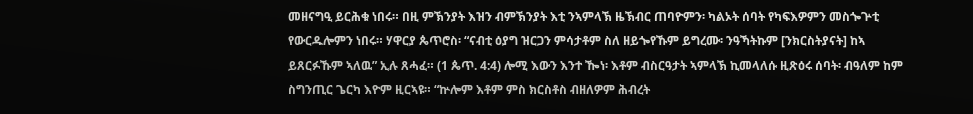መዘናግዒ ይርሕቁ ነበሩ። በዚ ምኽንያት እዝን ብምኽንያት እቲ ንኣምላኽ ዜኽብር ጠባዮምን፡ ካልኦት ሰባት የካፍእዎምን መስጐጕቲ የውርዱሎምን ነበሩ። ሃዋርያ ጴጥሮስ፡ “ናብቲ ዕያግ ዝርጋን ምሳታቶም ስለ ዘይጐየኹም ይግረሙ፡ ንዓኻትኩም [ንክርስትያናት] ከኣ ይጸርፉኹም ኣለዉ” ኢሉ ጸሓፈ። (1 ጴጥ. 4:4) ሎሚ እውን እንተ ዀነ፡ እቶም ብስርዓታት ኣምላኽ ኪመላለሱ ዚጽዕሩ ሰባት፡ ብዓለም ከም ስግንጢር ጌርካ እዮም ዚርኣዩ። “ኵሎም እቶም ምስ ክርስቶስ ብዘለዎም ሕብረት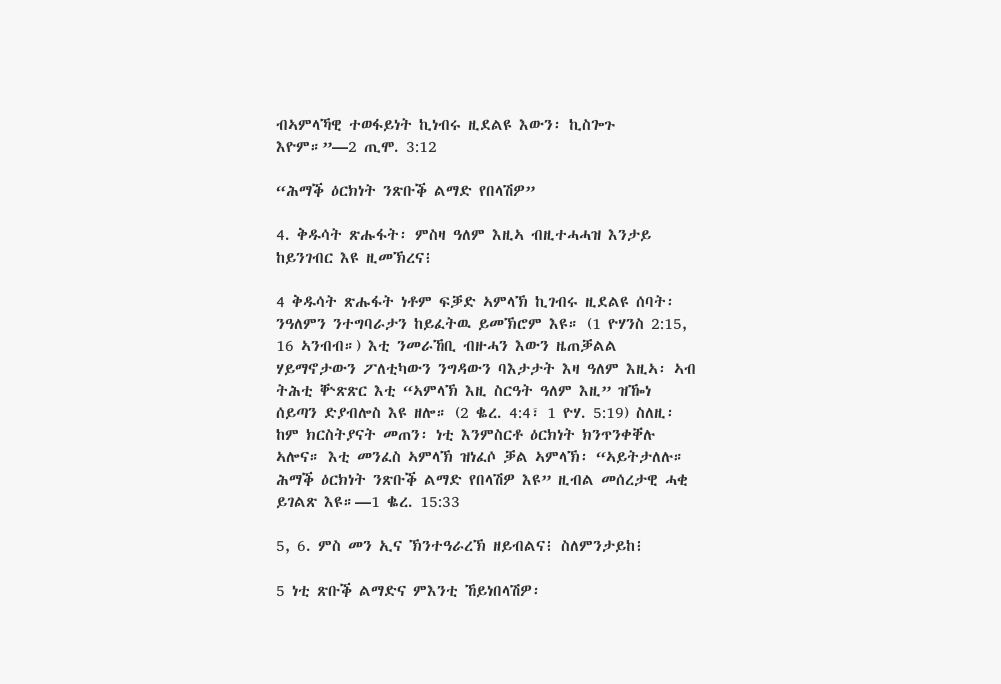ብኣምላኻዊ ተወፋይነት ኪነብሩ ዚደልዩ እውን፡ ኪስጐጉ እዮም።”—2 ጢሞ. 3:12

“ሕማቕ ዕርክነት ንጽቡቕ ልማድ የበላሽዎ”

4. ቅዱሳት ጽሑፋት፡ ምስዛ ዓለም እዚኣ ብዚተሓሓዝ እንታይ ከይንገብር እዩ ዚመኽረና፧

4 ቅዱሳት ጽሑፋት ነቶም ፍቓድ ኣምላኽ ኪገብሩ ዚደልዩ ሰባት፡ ንዓለምን ንተግባራታን ከይፈትዉ ይመኽሮም እዩ። (1 ዮሃንስ 2:15, 16 ኣንብብ።) እቲ ንመራኸቢ ብዙሓን እውን ዜጠቓልል ሃይማኖታውን ፖለቲካውን ንግዳውን ባእታታት እዛ ዓለም እዚኣ፡ ኣብ ትሕቲ ቝጽጽር እቲ “ኣምላኽ እዚ ስርዓት ዓለም እዚ” ዝዀነ ሰይጣን ድያብሎስ እዩ ዘሎ። (2 ቈረ. 4:4፣ 1 ዮሃ. 5:19) ስለዚ፡ ከም ክርስትያናት መጠን፡ ነቲ እንምስርቶ ዕርክነት ክንጥንቀቐሉ ኣሎና። እቲ መንፈስ ኣምላኽ ዝነፈሶ ቓል ኣምላኽ፡ “ኣይትታለሉ። ሕማቕ ዕርክነት ንጽቡቕ ልማድ የበላሽዎ እዩ” ዚብል መሰረታዊ ሓቂ ይገልጽ እዩ።—1 ቈረ. 15:33

5, 6. ምስ መን ኢና ኽንተዓራረኽ ዘይብልና፧ ስለምንታይከ፧

5 ነቲ ጽቡቕ ልማድና ምእንቲ ኸይነበላሽዎ፡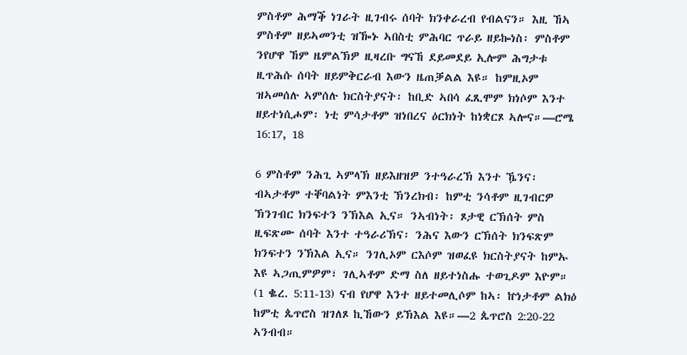ምስቶም ሕማቕ ነገራት ዚገብሩ ሰባት ክንቀራረብ የብልናን። እዚ ኸኣ ምስቶም ዘይኣመንቲ ዝዀኑ ኣበስቲ ምሕባር ጥራይ ዘይኰነስ፡ ምስቶም ንየሆዋ ኸም ዜምልኽዎ ዚዛረቡ ግናኸ ደይመደይ ኢሎም ሕግታቱ ዚጥሕሱ ሰባት ዘይምቅርራብ እውን ዜጠቓልል እዩ። ከምዚኦም ዝኣመሰሉ ኣምሰሉ ክርስትያናት፡ ከቢድ ኣበሳ ፈጺሞም ክነሶም እንተ ዘይተነሲሖም፡ ነቲ ምሳታቶም ዝነበረና ዕርክነት ከነቋርጾ ኣሎና።—ሮሜ 16:17, 18

6 ምስቶም ንሕጊ ኣምላኽ ዘይእዘዝዎ ንተዓራረኽ እንተ ዄንና፡ ብኣታቶም ተቐባልነት ምእንቲ ኽንረክብ፡ ከምቲ ንሳቶም ዚገብርዎ ኽንገብር ክንፍተን ንኽእል ኢና። ንኣብነት፡ ጾታዊ ርኽሰት ምስ ዚፍጽሙ ሰባት እንተ ተዓራሪኽና፡ ንሕና እውን ርኽሰት ክንፍጽም ክንፍተን ንኽእል ኢና። ንገሊኦም ርእሶም ዝወፈዩ ክርስትያናት ከምኡ እዩ ኣጋጢምዎም፣ ገሊኣቶም ድማ ስለ ዘይተነስሑ ተወጊዶም እዮም። (1 ቈረ. 5:11-13) ናብ የሆዋ እንተ ዘይተመሊሶም ከኣ፡ ኵነታቶም ልክዕ ከምቲ ጴጥሮስ ዝገለጾ ኪኸውን ይኽእል እዩ።—2 ጴጥሮስ 2:20-22 ኣንብብ።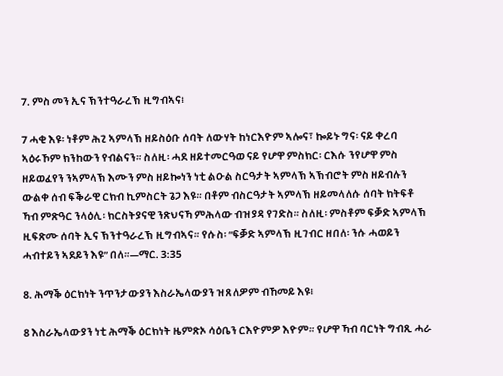7. ምስ መን ኢና ኽንተዓራረኽ ዚግብኣና፧

7 ሓቂ እዩ፡ ነቶም ሕጊ ኣምላኽ ዘይስዕቡ ሰባት ለውሃት ከነርእዮም ኣሎና፣ ኰይኑ ግና፡ ናይ ቀረባ ኣዕሩኾም ክንከውን የብልናን። ስለዚ፡ ሓደ ዘይተመርዓወ ናይ የሆዋ ምስክር፡ ርእሱ ንየሆዋ ምስ ዘይወፈየን ንኣምላኽ እሙን ምስ ዘይኰነን ነቲ ልዑል ስርዓታት ኣምላኽ ኣኽብሮት ምስ ዘይብሉን ውልቀ ሰብ ፍቕራዊ ርክብ ኪምስርት ጌጋ እዩ። በቶም ብስርዓታት ኣምላኽ ዘይመላለሱ ሰባት ክትፍቶ ኻብ ምጽዓር ንላዕሊ፡ ክርስትያናዊ ንጽህናኻ ምሕላው ብዝያዳ የገድስ። ስለዚ፡ ምስቶም ፍቓድ ኣምላኽ ዚፍጽሙ ሰባት ኢና ኽንተዓራረኽ ዚግብኣና። የሱስ፡ “ፍቓድ ኣምላኽ ዚገብር ዘበለ፡ ንሱ ሓወይን ሓብተይን ኣደይን እዩ” በለ።—ማር. 3:35

8. ሕማቕ ዕርክነት ንጥንታውያን እስራኤላውያን ዝጸለዎም ብኸመይ እዩ፧

8 እስራኤላውያን ነቲ ሕማቕ ዕርክነት ዜምጽኦ ሳዕቤን ርእዮምዎ እዮም። የሆዋ ኻብ ባርነት ግብጺ ሓራ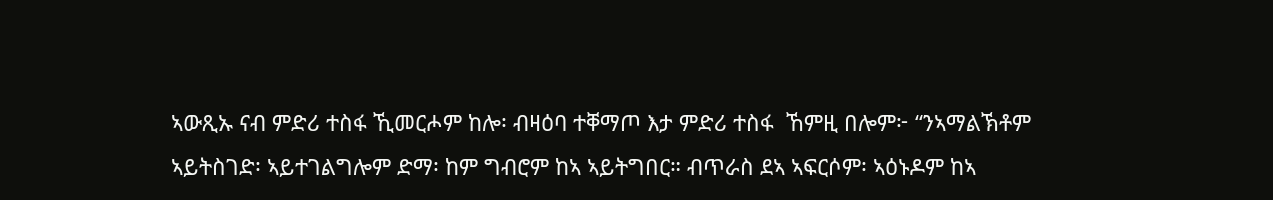ኣውጺኡ ናብ ምድሪ ተስፋ ኺመርሖም ከሎ፡ ብዛዕባ ተቐማጦ እታ ምድሪ ተስፋ  ኸምዚ በሎም፦ “ንኣማልኽቶም ኣይትስገድ፡ ኣይተገልግሎም ድማ፡ ከም ግብሮም ከኣ ኣይትግበር። ብጥራስ ደኣ ኣፍርሶም፡ ኣዕኑዶም ከኣ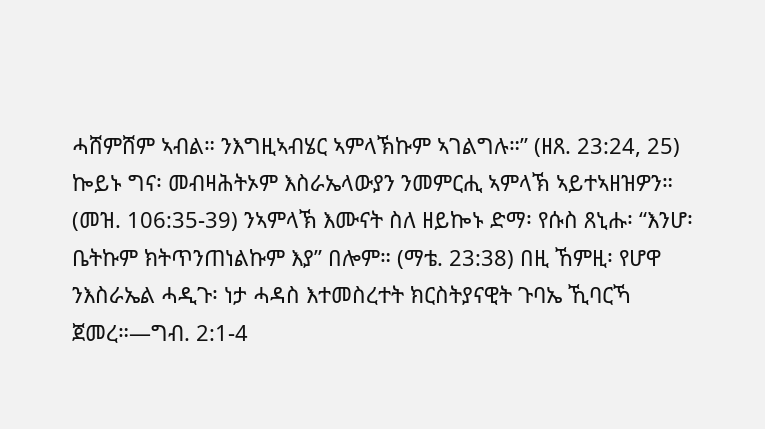ሓሸምሸም ኣብል። ንእግዚኣብሄር ኣምላኽኩም ኣገልግሉ።” (ዘጸ. 23:24, 25) ኰይኑ ግና፡ መብዛሕትኦም እስራኤላውያን ንመምርሒ ኣምላኽ ኣይተኣዘዝዎን። (መዝ. 106:35-39) ንኣምላኽ እሙናት ስለ ዘይኰኑ ድማ፡ የሱስ ጸኒሑ፡ “እንሆ፡ ቤትኩም ክትጥንጠነልኩም እያ” በሎም። (ማቴ. 23:38) በዚ ኸምዚ፡ የሆዋ ንእስራኤል ሓዲጉ፡ ነታ ሓዳስ እተመስረተት ክርስትያናዊት ጉባኤ ኺባርኻ ጀመረ።—ግብ. 2:1-4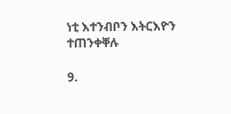ነቲ እተንብቦን እትርእዮን ተጠንቀቐሉ

9.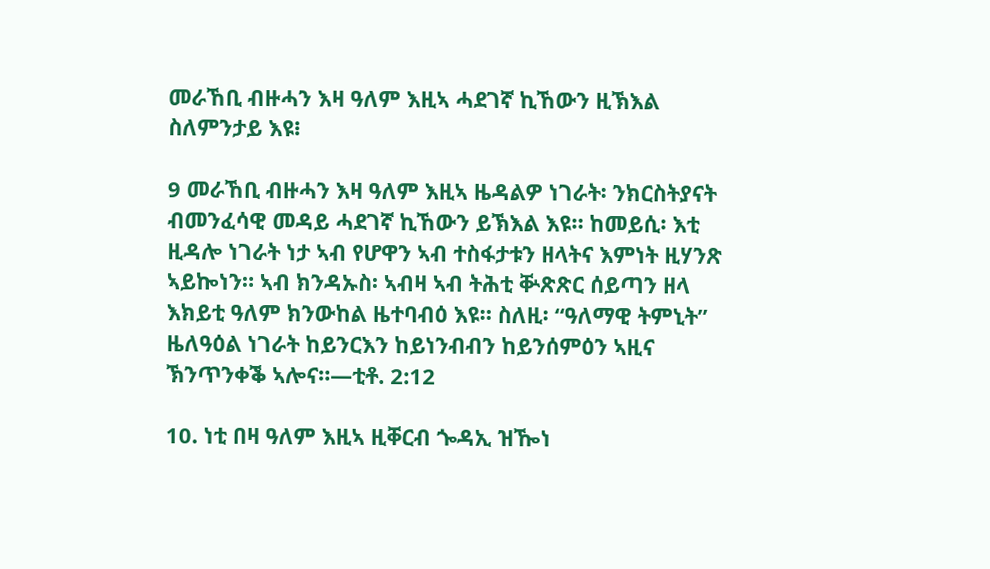መራኸቢ ብዙሓን እዛ ዓለም እዚኣ ሓደገኛ ኪኸውን ዚኽእል ስለምንታይ እዩ፧

9 መራኸቢ ብዙሓን እዛ ዓለም እዚኣ ዜዳልዎ ነገራት፡ ንክርስትያናት ብመንፈሳዊ መዳይ ሓደገኛ ኪኸውን ይኽእል እዩ። ከመይሲ፡ እቲ ዚዳሎ ነገራት ነታ ኣብ የሆዋን ኣብ ተስፋታቱን ዘላትና እምነት ዚሃንጽ ኣይኰነን። ኣብ ክንዳኡስ፡ ኣብዛ ኣብ ትሕቲ ቝጽጽር ሰይጣን ዘላ እክይቲ ዓለም ክንውከል ዜተባብዕ እዩ። ስለዚ፡ “ዓለማዊ ትምኒት” ዜለዓዕል ነገራት ከይንርእን ከይነንብብን ከይንሰምዕን ኣዚና ኽንጥንቀቕ ኣሎና።—ቲቶ. 2:12

10. ነቲ በዛ ዓለም እዚኣ ዚቐርብ ጐዳኢ ዝዀነ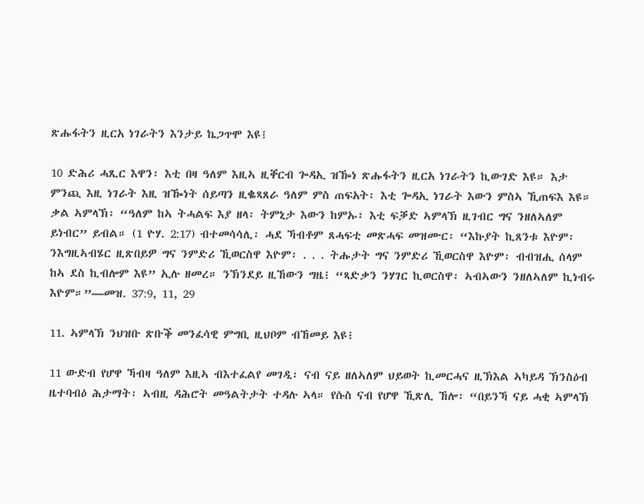ጽሑፋትን ዚርአ ነገራትን እንታይ ኬጋጥሞ እዩ፧

10 ድሕሪ ሓጺር እዋን፡ እቲ በዛ ዓለም እዚኣ ዚቐርብ ጐዳኢ ዝዀነ ጽሑፋትን ዚርአ ነገራትን ኪውገድ እዩ። እታ ምንጪ እዚ ነገራት እዚ ዝዀነት ሰይጣን ዚቈጻጸራ ዓለም ምስ ጠፍአት፡ እቲ ጐዳኢ ነገራት እውን ምስኣ ኺጠፍእ እዩ። ቃል ኣምላኽ፡ “ዓለም ከኣ ትሓልፍ እያ ዘላ፡ ትምኒታ እውን ከምኡ፣ እቲ ፍቓድ ኣምላኽ ዚገብር ግና ንዘለኣለም ይነብር” ይብል። (1 ዮሃ. 2:17) ብተመሳሳሊ፡ ሓደ ኻብቶም ጸሓፍቲ መጽሓፍ መዝሙር፡ “እኩያት ኪጸንቱ እዮም፡ ንእግዚኣብሄር ዚጽበይዎ ግና ንምድሪ ኺወርስዋ እዮም፡ . . . ትሑታት ግና ንምድሪ ኺወርስዋ እዮም፡ ብብዝሒ ሰላም ከኣ ደስ ኪብሎም እዩ” ኢሉ ዘመረ። ንኽንደይ ዚኸውን ግዜ፧ “ጻድቃን ንሃገር ኪወርስዋ፡ ኣብኣውን ንዘለኣለም ኪነብሩ እዮም።”—መዝ. 37:9, 11, 29

11. ኣምላኽ ንህዝቡ ጽቡቕ መንፈሳዊ ምግቢ ዚህቦም ብኸመይ እዩ፧

11 ውድብ የሆዋ ኻብዛ ዓለም እዚኣ ብእተፈልየ መገዲ፡ ናብ ናይ ዘለኣለም ህይወት ኪመርሓና ዚኽእል ኣካይዳ ኽንስዕብ ዜተባብዕ ሕታማት፡ ኣብዚ ዳሕሮት መዓልትታት ተዳሉ ኣላ። የሱስ ናብ የሆዋ ኺጽሊ ኸሎ፡ “በይንኻ ናይ ሓቂ ኣምላኽ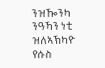ንዝዀንካ ንዓኻን ነቲ ዝለኣኽካዮ የሱስ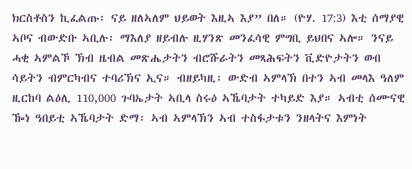ክርስቶስን ኪፈልጡ፡ ናይ ዘለኣለም ህይወት እዚኣ እያ” በለ። (ዮሃ. 17:3) እቲ ሰማያዊ ኣቦና ብውድቡ ኣቢሉ፡ ማእለያ ዘይብሉ ዚሃንጽ መንፈሳዊ ምግቢ ይህበና ኣሎ። ንናይ ሓቂ ኣምልኾ ኽብ ዜብል መጽሔታትን ብሮሹራትን መጻሕፍትን ቪድዮታትን ወብ ሳይትን ብምርካብና ተባሪኽና ኢና። ብዘይካዚ፡ ውድብ ኣምላኽ በተን ኣብ መላእ ዓለም ዚርከባ ልዕሊ 110,000 ጉባኤታት ኣቢላ ስሩዕ ኣኼባታት ተካይድ እያ። ኣብቲ ሰሙናዊ ዀነ ዓበይቲ ኣኼባታት ድማ፡ ኣብ ኣምላኽን ኣብ ተስፋታቱን ንዘላትና እምነት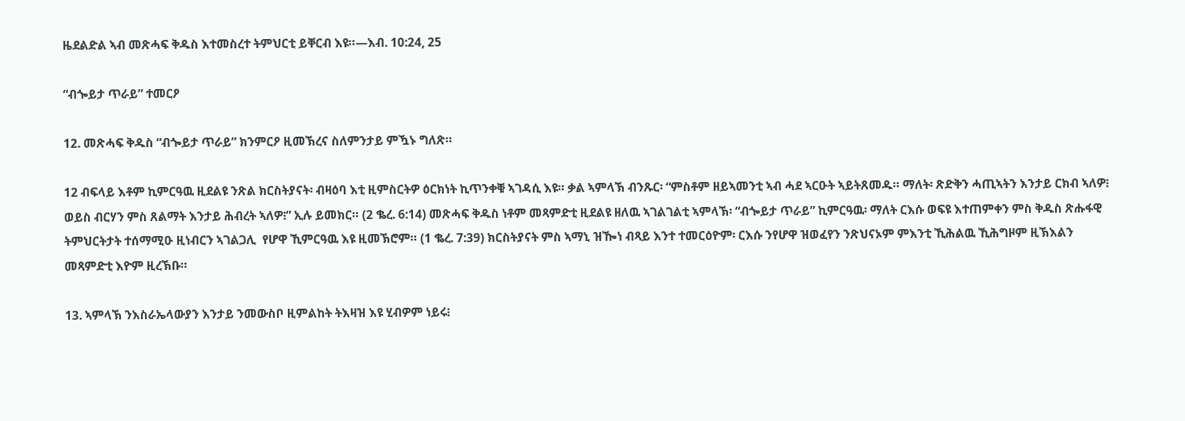ዜደልድል ኣብ መጽሓፍ ቅዱስ እተመስረተ ትምህርቲ ይቐርብ እዩ።—እብ. 10:24, 25

“ብጐይታ ጥራይ” ተመርዖ

12. መጽሓፍ ቅዱስ “ብጐይታ ጥራይ” ክንምርዖ ዚመኽረና ስለምንታይ ምዃኑ ግለጽ።

12 ብፍላይ እቶም ኪምርዓዉ ዚደልዩ ንጽል ክርስትያናት፡ ብዛዕባ እቲ ዚምስርትዎ ዕርክነት ኪጥንቀቑ ኣገዳሲ እዩ። ቃል ኣምላኽ ብንጹር፡ “ምስቶም ዘይኣመንቲ ኣብ ሓደ ኣርዑት ኣይትጸመዱ። ማለት፡ ጽድቅን ሓጢኣትን እንታይ ርክብ ኣለዎ፧ ወይስ ብርሃን ምስ ጸልማት እንታይ ሕብረት ኣለዎ፧” ኢሉ ይመክር። (2 ቈረ. 6:14) መጽሓፍ ቅዱስ ነቶም መጻምድቲ ዚደልዩ ዘለዉ ኣገልገልቲ ኣምላኽ፡ “ብጐይታ ጥራይ” ኪምርዓዉ፡ ማለት ርእሱ ወፍዩ እተጠምቀን ምስ ቅዱስ ጽሑፋዊ ትምህርትታት ተሰማሚዑ ዚነብርን ኣገልጋሊ  የሆዋ ኺምርዓዉ እዩ ዚመኽሮም። (1 ቈረ. 7:39) ክርስትያናት ምስ ኣማኒ ዝዀነ ብጻይ እንተ ተመርዕዮም፡ ርእሱ ንየሆዋ ዝወፈየን ንጽህናኦም ምእንቲ ኺሕልዉ ኺሕግዞም ዚኽእልን መጻምድቲ እዮም ዚረኽቡ።

13. ኣምላኽ ንእስራኤላውያን እንታይ ንመውስቦ ዚምልከት ትእዛዝ እዩ ሂብዎም ነይሩ፧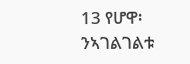13 የሆዋ፡ ንኣገልገልቱ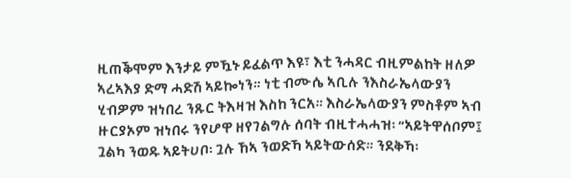ዚጠቕሞም እንታይ ምዃኑ ይፈልጥ እዩ፣ እቲ ንሓዳር ብዚምልከት ዘለዎ ኣረኣእያ ድማ ሓድሽ ኣይኰነን። ነቲ ብሙሴ ኣቢሉ ንእስራኤላውያን ሂብዎም ዝነበረ ንጹር ትእዛዝ እስከ ንርአ። እስራኤላውያን ምስቶም ኣብ ዙርያኦም ዝነበሩ ንየሆዋ ዘየገልግሉ ሰባት ብዚተሓሓዝ፡ “ኣይትዋሰቦም፤ ጓልካ ንወዱ ኣይትሀቦ፡ ጓሉ ኸኣ ንወድኻ ኣይትውሰድ። ንደቅኻ፡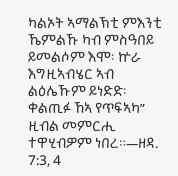ካልኦት ኣማልኽቲ ምእንቲ ኼምልኹ ካብ ምስዓበይ ይመልሶም እሞ፡ ኵራ እግዚኣብሄር ኣብ ልዕሌኹም ይነድድ፡ ቀልጢፉ ኸኣ የጥፍኣካ” ዚብል መምርሒ ተዋሂብዎም ነበረ።—ዘዳ. 7:3, 4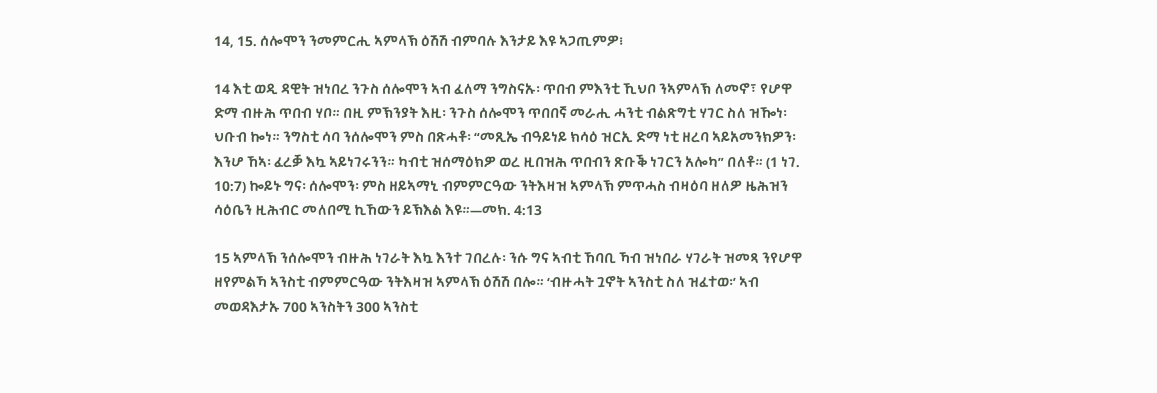14, 15. ሰሎሞን ንመምርሒ ኣምላኽ ዕሽሽ ብምባሉ እንታይ እዩ ኣጋጢምዎ፧

14 እቲ ወዲ ዳዊት ዝነበረ ንጉስ ሰሎሞን ኣብ ፈለማ ንግስናኡ፡ ጥበብ ምእንቲ ኺህቦ ንኣምላኽ ለመኖ፣ የሆዋ ድማ ብዙሕ ጥበብ ሃቦ። በዚ ምኽንያት እዚ፡ ንጉስ ሰሎሞን ጥበበኛ መራሒ ሓንቲ ብልጽግቲ ሃገር ስለ ዝዀነ፡ ህቡብ ኰነ። ንግስቲ ሳባ ንሰሎሞን ምስ በጽሓቶ፡ “መጺኤ ብዓይነይ ክሳዕ ዝርኢ ድማ ነቲ ዘረባ ኣይአመንክዎን፡ እንሆ ኸኣ፡ ፈረቓ እኳ ኣይነገሩንን። ካብቲ ዝሰማዕክዎ ወረ ዚበዝሕ ጥበብን ጽቡቕ ነገርን አሎካ” በለቶ። (1 ነገ. 10:7) ኰይኑ ግና፡ ሰሎሞን፡ ምስ ዘይኣማኒ ብምምርዓው ንትእዛዝ ኣምላኽ ምጥሓስ ብዛዕባ ዘለዎ ዜሕዝን ሳዕቤን ዚሕብር መለበሚ ኪኸውን ይኽእል እዩ።—መክ. 4:13

15 ኣምላኽ ንሰሎሞን ብዙሕ ነገራት እኳ እንተ ገበረሉ፡ ንሱ ግና ኣብቲ ኸባቢ ኻብ ዝነበራ ሃገራት ዝመጻ ንየሆዋ ዘየምልኻ ኣንስቲ ብምምርዓው ንትእዛዝ ኣምላኽ ዕሽሽ በሎ። ‘ብዙሓት ጓኖት ኣንስቲ ስለ ዝፈተወ፡’ ኣብ መወዳእታኡ 700 ኣንስትን 300 ኣንስቲ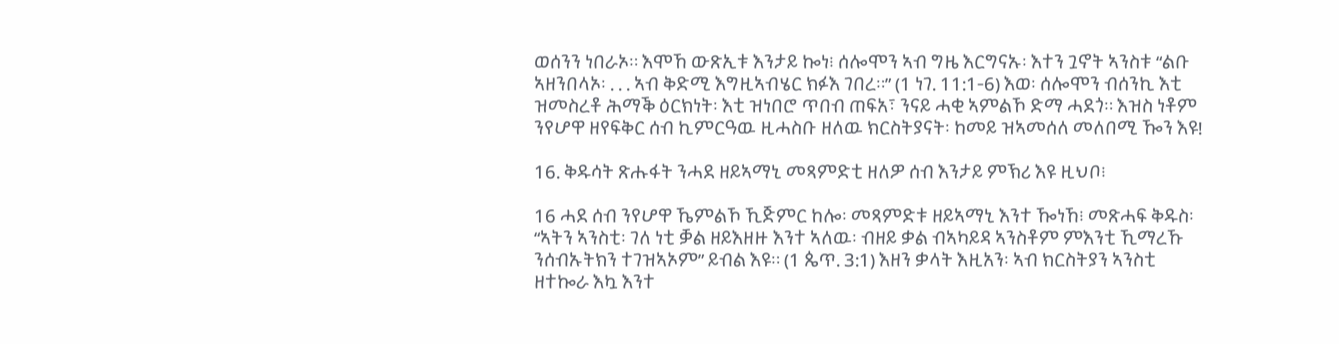ወሰንን ነበራኦ። እሞኸ ውጽኢቱ እንታይ ኰነ፧ ሰሎሞን ኣብ ግዜ እርግናኡ፡ እተን ጓኖት ኣንስቱ “ልቡ ኣዘንበላኦ፡ . . . ኣብ ቅድሚ እግዚኣብሄር ክፉእ ገበረ።” (1 ነገ. 11:1-6) እወ፡ ሰሎሞን ብሰንኪ እቲ ዝመስረቶ ሕማቕ ዕርክነት፡ እቲ ዝነበሮ ጥበብ ጠፍአ፣ ንናይ ሓቂ ኣምልኾ ድማ ሓደጎ። እዝስ ነቶም ንየሆዋ ዘየፍቅር ሰብ ኪምርዓዉ ዚሓስቡ ዘለዉ ክርስትያናት፡ ከመይ ዝኣመሰለ መለበሚ ዀን እዩ!

16. ቅዱሳት ጽሑፋት ንሓደ ዘይኣማኒ መጻምድቲ ዘለዎ ሰብ እንታይ ምኽሪ እዩ ዚህቦ፧

16 ሓደ ሰብ ንየሆዋ ኼምልኾ ኺጅምር ከሎ፡ መጻምድቱ ዘይኣማኒ እንተ ዀነኸ፧ መጽሓፍ ቅዱስ፡ “ኣትን ኣንስቲ፡ ገለ ነቲ ቓል ዘይእዘዙ እንተ ኣለዉ፡ ብዘይ ቃል ብኣካይዳ ኣንስቶም ምእንቲ ኺማረኹ ንሰብኡትክን ተገዝኣኦም” ይብል እዩ። (1 ጴጥ. 3:1) እዘን ቃላት እዚአን፡ ኣብ ክርስትያን ኣንስቲ ዘተኰራ እኳ እንተ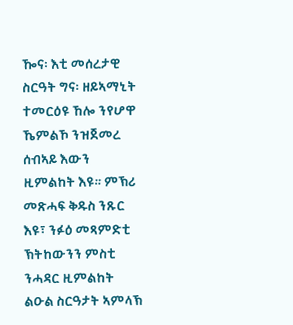ዀና፡ እቲ መሰረታዊ ስርዓት ግና፡ ዘይኣማኒት ተመርዕዩ ኸሎ ንየሆዋ ኼምልኾ ንዝጀመረ ሰብኣይ እውን ዚምልከት እዩ። ምኽሪ መጽሓፍ ቅዱስ ንጹር እዩ፣ ንፉዕ መጻምድቲ ኽትከውንን ምስቲ ንሓዳር ዚምልከት ልዑል ስርዓታት ኣምላኽ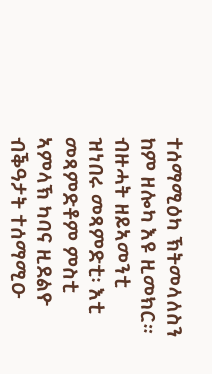ተሰማሚዕካ ኽትመላለስን ከም ዘሎካ እዩ ዚመክር። ብዙሓት ዘይኣመንቲ ዝነበሩ መጻምድቲ፡ እቲ መጻምድቶም ምስቲ ኣምላኽ ካባና ዚደልዮ ብቕዓታት ተሰማሚዑ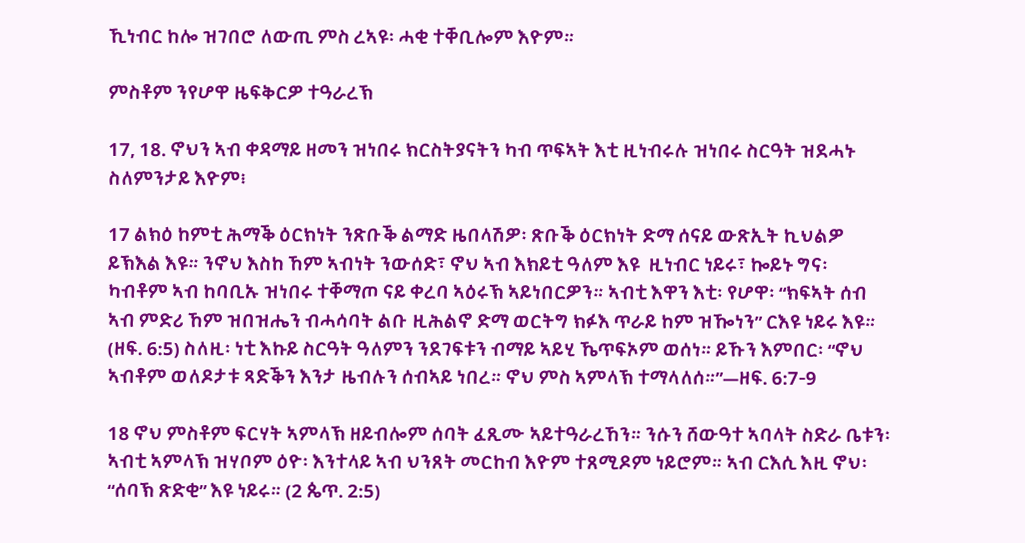ኺነብር ከሎ ዝገበሮ ለውጢ ምስ ረኣዩ፡ ሓቂ ተቐቢሎም እዮም።

ምስቶም ንየሆዋ ዜፍቅርዎ ተዓራረኽ

17, 18. ኖህን ኣብ ቀዳማይ ዘመን ዝነበሩ ክርስትያናትን ካብ ጥፍኣት እቲ ዚነብሩሉ ዝነበሩ ስርዓት ዝደሓኑ ስለምንታይ እዮም፧

17 ልክዕ ከምቲ ሕማቕ ዕርክነት ንጽቡቕ ልማድ ዜበላሽዎ፡ ጽቡቕ ዕርክነት ድማ ሰናይ ውጽኢት ኪህልዎ ይኽእል እዩ። ንኖህ እስከ ኸም ኣብነት ንውሰድ፣ ኖህ ኣብ እክይቲ ዓለም እዩ  ዚነብር ነይሩ፣ ኰይኑ ግና፡ ካብቶም ኣብ ከባቢኡ ዝነበሩ ተቐማጦ ናይ ቀረባ ኣዕሩኽ ኣይነበርዎን። ኣብቲ እዋን እቲ፡ የሆዋ፡ “ክፍኣት ሰብ ኣብ ምድሪ ኸም ዝበዝሔን ብሓሳባት ልቡ ዚሕልኖ ድማ ወርትግ ክፉእ ጥራይ ከም ዝዀነን” ርእዩ ነይሩ እዩ። (ዘፍ. 6:5) ስለዚ፡ ነቲ እኩይ ስርዓት ዓለምን ንደገፍቱን ብማይ ኣይሂ ኼጥፍኦም ወሰነ። ይኹን እምበር፡ “ኖህ ኣብቶም ወለዶታቱ ጻድቕን እንታ ዜብሉን ሰብኣይ ነበረ። ኖህ ምስ ኣምላኽ ተማላለሰ።”—ዘፍ. 6:7-9

18 ኖህ ምስቶም ፍርሃት ኣምላኽ ዘይብሎም ሰባት ፈጺሙ ኣይተዓራረኸን። ንሱን ሸውዓተ ኣባላት ስድራ ቤቱን፡ ኣብቲ ኣምላኽ ዝሃቦም ዕዮ፡ እንተላይ ኣብ ህንጸት መርከብ እዮም ተጸሚዶም ነይሮም። ኣብ ርእሲ እዚ ኖህ፡ “ሰባኽ ጽድቂ” እዩ ነይሩ። (2 ጴጥ. 2:5)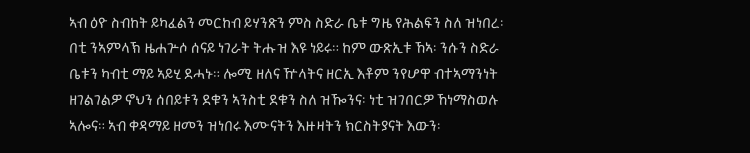ኣብ ዕዮ ስብከት ይካፈልን መርከብ ይሃንጽን ምስ ስድራ ቤቱ ግዜ የሕልፍን ስለ ዝነበረ፡ በቲ ንኣምላኽ ዜሐጕሶ ሰናይ ነገራት ትሑዝ እዩ ነይሩ። ከም ውጽኢቱ ኸኣ፡ ንሱን ስድራ ቤቱን ካብቲ ማይ ኣይሂ ደሓኑ። ሎሚ ዘለና ዅላትና ዘርኢ እቶም ንየሆዋ ብተኣማንነት ዘገልገልዎ ኖህን ሰበይቱን ደቁን ኣንስቲ ደቁን ስለ ዝዀንና፡ ነቲ ዝገበርዎ ኸነማስወሉ ኣሎና። ኣብ ቀዳማይ ዘመን ዝነበሩ እሙናትን እዙዛትን ክርስትያናት እውን፡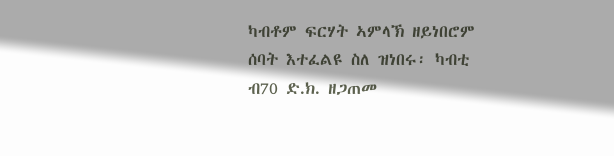ካብቶም ፍርሃት ኣምላኽ ዘይነበሮም ሰባት እተፈልዩ ስለ ዝነበሩ፡ ካብቲ ብ70 ድ.ክ. ዘጋጠመ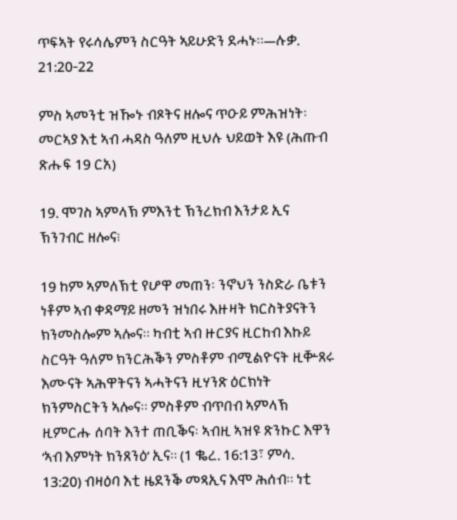ጥፍኣት የሩሳሌምን ስርዓት ኣይሁድን ደሓኑ።—ሉቃ. 21:20-22

ምስ ኣመንቲ ዝዀኑ ብጾትና ዘሎና ጥዑይ ምሕዝነት፡ መርኣያ እቲ ኣብ ሓዳስ ዓለም ዚህሉ ህይወት እዩ (ሕጡብ ጽሑፍ 19 ርአ)

19. ሞገስ ኣምላኽ ምእንቲ ኽንረክብ እንታይ ኢና ኽንገብር ዘሎና፧

19 ከም ኣምለኽቲ የሆዋ መጠን፡ ንኖህን ንስድራ ቤቱን ነቶም ኣብ ቀዳማይ ዘመን ዝነበሩ እዙዛት ክርስትያናትን ክንመስሎም ኣሎና። ካብቲ ኣብ ዙርያና ዚርከብ እኩይ ስርዓት ዓለም ክንርሕቕን ምስቶም ብሚልዮናት ዚቝጸሩ እሙናት ኣሕዋትናን ኣሓትናን ዚሃንጽ ዕርክነት ክንምስርትን ኣሎና። ምስቶም ብጥበብ ኣምላኽ ዚምርሑ ሰባት እንተ ጠቢቕና፡ ኣብዚ ኣዝዩ ጽንኩር እዋን ‘ኣብ እምነት ክንጸንዕ’ ኢና። (1 ቈረ. 16:13፣ ምሳ. 13:20) ብዛዕባ እቲ ዜደንቕ መጻኢና እሞ ሕሰብ። ነቲ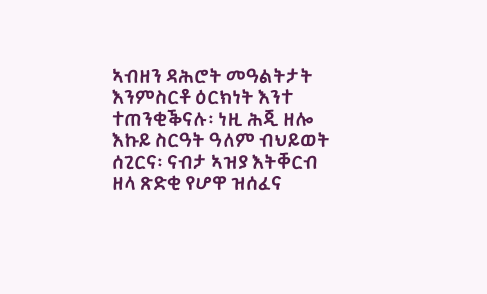ኣብዘን ዳሕሮት መዓልትታት እንምስርቶ ዕርክነት እንተ ተጠንቂቕናሉ፡ ነዚ ሕጂ ዘሎ እኩይ ስርዓት ዓለም ብህይወት ሰጊርና፡ ናብታ ኣዝያ እትቐርብ ዘላ ጽድቂ የሆዋ ዝሰፈና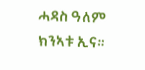ሓዳስ ዓለም ክንኣቱ ኢና።